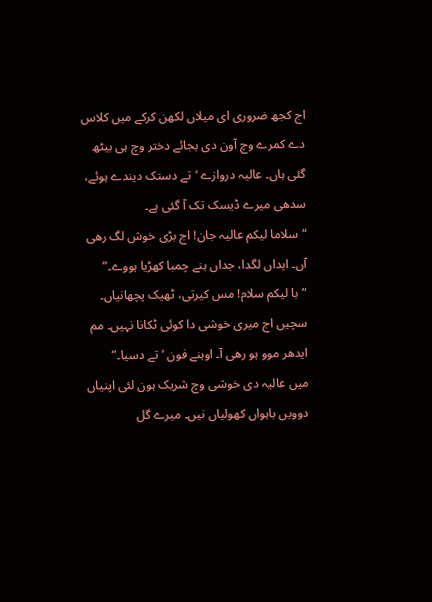اج کجھ ضروری ای میلاں لکھن کرکے میں کلاس دے کمرے وچ آون دی بجائے دختر وچ ہی بیٹھ گئی ہاں۔ عالیہ دروازے ‘تے دستک دیندے ہوئے، سدھی میرے ڈیسک تک آ گئی ہے۔
“سلاما لیکم عالیہ جان! اج بڑی خوش لگ رھی آں۔ ایداں لگدا، جداں ہنے چمبا کھڑیا ہووے۔”
“با لیکم سلام! مس کیرتی، ٹھیک پچھانیاں۔ سچیں اج میری خوشی دا کوئی ٹکانا نہیں۔ مم ایدھر موو ہو رھی آ۔ اوہنے فون ‘تے دسیا۔”
میں عالیہ دی خوشی وچ شریک ہون لئی اپنیاں دوویں باہواں کھولیاں نیں۔ میرے گل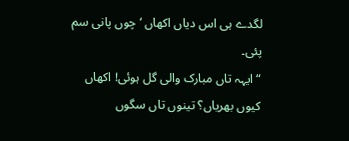لگدے ہی اس دیاں اکھاں ‘چوں پانی سم پئی۔
“ایہہ تاں مبارک والی گل ہوئی! اکھاں کیوں بھریاں؟ تینوں تاں سگوں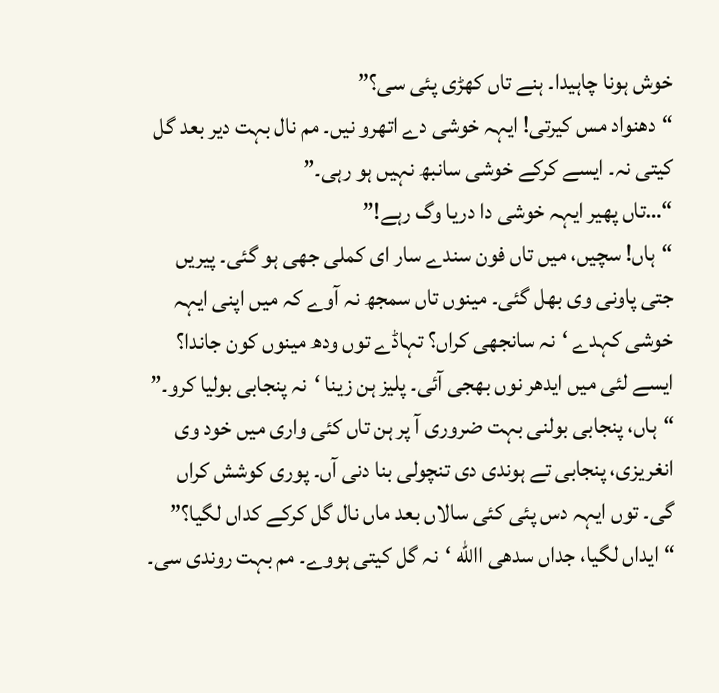خوش ہونا چاہیدا۔ ہنے تاں کھڑی پئی سی؟”
“دھنواد مس کیرتی! ایہہ خوشی دے اتھرو نیں۔ مم نال بہت دیر بعد گل کیتی نہ۔ ایسے کرکے خوشی سانبھ نہیں ہو رہی۔”
“…تاں پھیر ایہہ خوشی دا دریا وگ رہے!”
“ہاں! سچیں، میں تاں فون سندے سار ای کملی جھی ہو گئی۔ پیریں جتی پاونی وی بھل گئی۔ مینوں تاں سمجھ نہ آوے کہ میں اپنی ایہہ خوشی کہدے ‘نہ سانجھی کراں؟ تہاڈے توں ودھ مینوں کون جاندا؟ ایسے لئی میں ایدھر نوں بھجی آئی۔ پلیز ہن زینا ‘نہ پنجابی بولیا کرو۔”
“ہاں، پنجابی بولنی بہت ضروری آ پر ہن تاں کئی واری میں خود وی انغریزی، پنجابی تے ہوندی دی تنچولی بنا دنی آں۔ پوری کوشش کراں گی۔ توں ایہہ دس پئی کئی سالاں بعد ماں نال گل کرکے کداں لگیا؟”
“ایداں لگیا، جداں سدھی االله ‘نہ گل کیتی ہووے۔ مم بہت روندی سی۔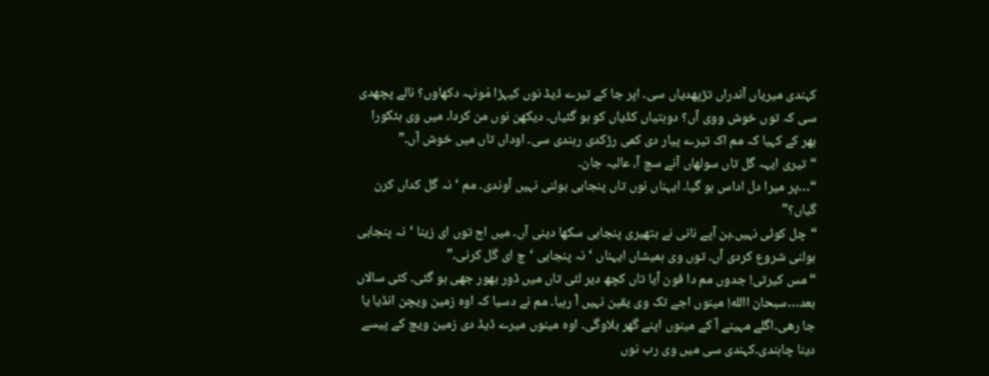کہندی میریاں آندراں تڑپھدیاں سی۔ اپر جا کے تیرے ڈیڈ نوں کیہڑا مُونہہ دکھاوں؟ نالے پچھدی سی کہ توں خوش ووی آں؟ دوہتیاں کڈیاں کو ہو گئیاں۔ دیکھن نوں من کردا۔ میں وی ہٹکورا بھر کے کہیا کہ مم اک تیرے پیار دی کمی رڑکدی رہندی سی۔ اوداں تاں میں خوش آں۔”
“تیری ایہہ گل تاں سولھاں آنے سچ آ، عالیہ جان۔
“…پر میرا دل اداس ہو گیا۔ ایہناں نوں تاں پنجابی بولنی نہیں آوندی۔ مم ‘نہ گل کداں کرن گیاں؟”
“چل کوئی نہیں۔ہن آپے نانی نے بتھیری پنجابی سکھا دینی آں۔ میں اج توں ای زینا ‘نہ پنجابی بولنی شروع کردی آں۔ توں وی ہمیشاں ایہناں ‘نہ پنجابی ‘چ ای گل کرنی۔”
“مس کیرتی! جدوں مم دا فون آیا تاں کچھ دیر لئی تاں میں ڈور بھور جھی ہو گئی۔ کئی سالاں بعد…سبحان االله! مینوں اجے تک وی یقین نہیں آ رہیا۔ مم نے دسیا کہ اوہ زمین ویچن انڈیا یا جا رھی۔اگلے مہینے آ کے مینوں اپنے گھر بلاوگی۔ اوہ مینوں میرے ڈیڈ دی زمین ویچ کے پیسے دینا چاہندی۔کہندی سی میں وی رب نوں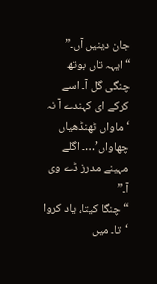جان دینیں آں۔”
“ایہہ تاں بوتھ چنگی گل آ۔ اسے کرکے ای کہندے آ نہ ‘ماواں ٹھنڈھیاں چھاواں’…۔ اگلے مہینے مدرز ڈے وی آ۔”
“چنگا کیتا، یاد کروا ‘تا۔ میں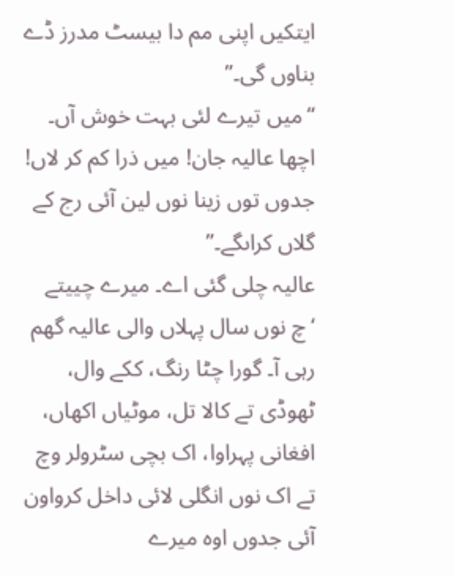ایتکیں اپنی مم دا بیسٹ مدرز ڈے بناوں گی۔”
“میں تیرے لئی بہت خوش آں۔ اچھا عالیہ جان! میں ذرا کم کر لاں! جدوں توں زینا نوں لین آئی رج کے گلاں کراںگے۔”
عالیہ چلی گئی اے۔ میرے چییتے ‘چ نوں سال پہلاں والی عالیہ گھم رہی آ۔ گورا چٹا رنگ، ککے وال، ٹھوڈی تے کالا تل، موٹیاں اکھاں، افغانی پہراوا، اک بچی سٹرولر وچ تے اک نوں انگلی لائی داخل کرواون آئی جدوں اوہ میرے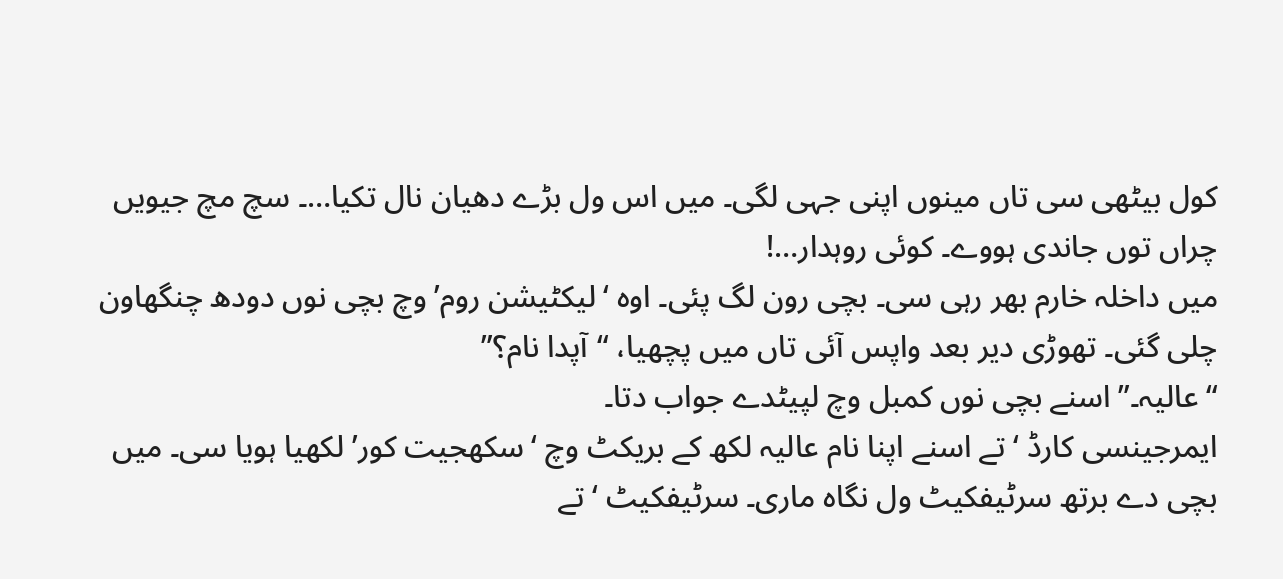کول بیٹھی سی تاں مینوں اپنی جہی لگی۔ میں اس ول بڑے دھیان نال تکیا…۔ سچ مچ جیویں چراں توں جاندی ہووے۔ کوئی روہدار…!
میں داخلہ خارم بھر رہی سی۔ بچی رون لگ پئی۔ اوہ ‘لیکٹیشن روم’ وچ بچی نوں دودھ چنگھاون چلی گئی۔ تھوڑی دیر بعد واپس آئی تاں میں پچھیا، “آپدا نام؟”
“عالیہ۔” اسنے بچی نوں کمبل وچ لپیٹدے جواب دتا۔
ایمرجینسی کارڈ ‘تے اسنے اپنا نام عالیہ لکھ کے بریکٹ وچ ‘سکھجیت کور’ لکھیا ہویا سی۔ میں بچی دے برتھ سرٹیفکیٹ ول نگاہ ماری۔ سرٹیفکیٹ ‘تے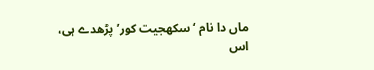ماں دا نام ‘سکھجیت کور’ پڑھدے ہی، اس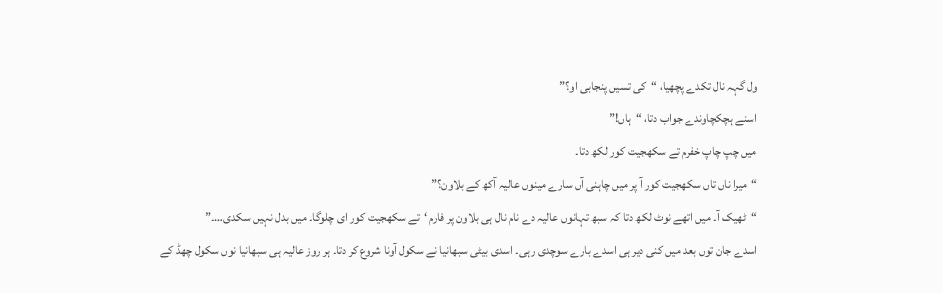ول گہہ نال تکدے پچھیا، “کی تسیں پنجابی او؟”
اسنے ہچکچاوندے جواب دتا، “ہاں!”
میں چپ چاپ خفرم تے سکھجیت کور لکھ دتا۔
“میرا ناں تاں سکھجیت کور آ پر میں چاہنی آں سارے مینوں عالیہ آکھ کے بلاون؟”
“ٹھیک آ۔ میں اتھے نوٹ لکھ دتا کہ سبھ تہانوں عالیہ دے نام نال ہی بلاون پر فارم ‘تے سکھجیت کور ای چلوگا۔ میں بدل نہیں سکدی…۔”
اسدے جان توں بعد میں کنی دیر ہی اسدے بارے سوچدی رہی۔ اسدی بیٹی سبھانیا نے سکول آونا شروع کر دتا۔ ہر روز عالیہ ہی سبھانیا نوں سکول چھڈ کے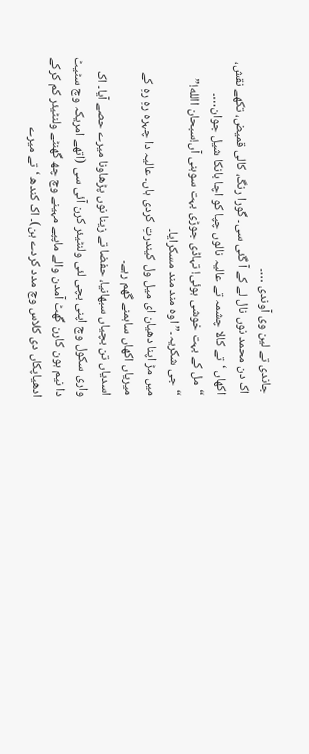جاندی تے لین وی آوندی …۔
اک دن محمد نوں نال لے کے آ گئی سی۔ گورا رنگ، کالی قمیض، تکھے نقش، اکھاں ‘تے کالا چشمہ تے عالیہ نالوں چپا کو اچا بانکا شیل جوان…۔
“مل کے بہت خوشی ہوئی! تہاڈی جوڑی بہت سوہنی آں!سبحان االله!”
“جی شکریہ۔” اوہ مند مند مسکرایا۔
میں مڑ اپنا دھیان ای میل ول کیندرتِ کردی ہاں۔ عالیہ دا چہرہ رہِ رہِ کے میریاں اکھاں ساہمنے گھم رہے۔
اسدیاں تن بچیاں سبھانیا، حفضا تے زینا نوں پڑھاونا میرے حصے آیا۔ اک واری سکول وچ اپنی بچی لئی ولنٹیئر کرن آئی سی (اتھے امریکہ وچ سٹیٹ دا نیم ہون کارن گھٹ آمدن والے ماپپے مہینے وچ چھ گھنٹے ولنٹیئر کم کرکے ادھیاپکاں دی کلاس وچ مدد کردے ہن)۔ اک کندھ ‘تے میرے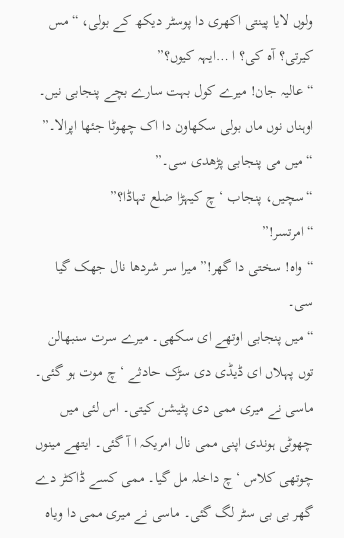ولوں لایا پینتی اکھری دا پوسٹر دیکھ کے بولی، “مس کیرتی؟ آہ کی؟ ا …ایہہ کیوں؟”
“عالیہ جان! میرے کول بہت سارے بچے پنجابی نیں۔ اوہناں نوں ماں بولی سکھاون دا اک چھوٹا جئھا اپرالا۔”
“میں می پنجابی پڑھدی سی۔”
“سچیں، پنجاب ‘چ کیہڑا ضلع تہاڈا؟”
“امرتسر!”
“واہ! سختی دا گھر!” میرا سر شردھا نال جھک گیا سی۔
“میں پنجابی اوتھے ای سکھی۔ میرے سرت سنبھالن توں پہلاں ای ڈیڈی دی سڑک حادثے ‘چ موت ہو گئی۔ ماسی نے میری ممی دی پٹیشن کیتی۔ اس لئی میں چھوٹی ہوندی اپنی ممی نال امریکہ ا آ گئی۔ ایتھے مینوں چوتھی کلاس ‘چ داخلہ مل گیا۔ ممی کسے ڈاکٹر دے گھر بی بی سٹر لگ گئی۔ ماسی نے میری ممی دا ویاہ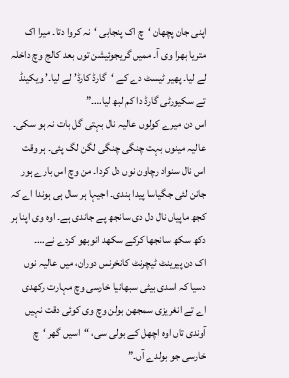اپنی جان پچھان ‘چ اک پنجابی ‘نہ کروا دتا۔ میرا اک متریا بھرا وی آ۔ ممیں گریجوئیشن توں بعد کالج وچ داخلہ لے لیا۔ پھیر ٹیسٹ دے کے ‘گارڈ کارڈ’ لے لیا۔’ ویکینڈ تے سکیورٹی گارڈ دا کم لبھ لیا…۔”
اس دن میرے کولوں عالیہ نال بہتی گل بات نہ ہو سکی۔
عالیہ مینوں بہت چنگی چنگی لگن لگ پئی۔ ہر وقت اس نال سنواد رچاون نوں دل کردا۔ من وچ اس بارے ہور جانن لئی جگیاسا پیدا ہندی۔ اجیہا ہر سال ہی ہوندا اے کہ کجھ ماپیاں نال دل دی سانجھ پے جاندی ہے۔ اوہ وی اپنا ہر دکھ سکھ سانجھا کرکے سکھد انوبھو کردے نے…۔
اک دن پیرینٹ ٹیچرنٹ کانخرنس دوران، میں عالیہ نوں دسیا کہ اسدی بیٹی سبھانیا خارسی وچ مہارت رکھدی اے تے انغریزی سمجھن بولن وچ وی کوئی دقت نہیں آوندی تاں اوہ اچھل کے بولی سی، “اسیں گھر ‘چ خارسی جو بولدے آں۔”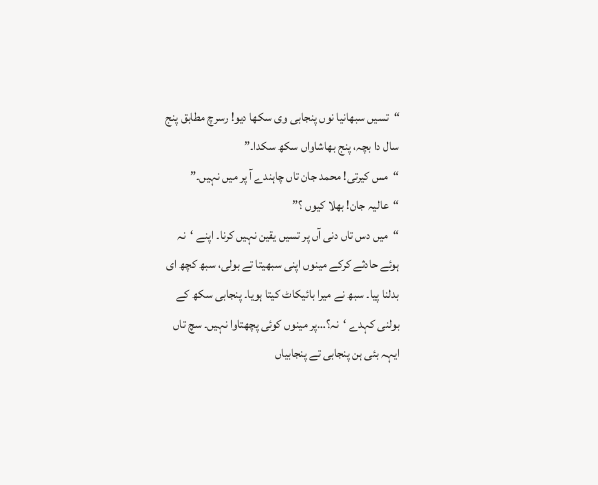“تسیں سبھانیا نوں پنجابی وی سکھا دیو! رسرچ مطابق پنج سال دا بچہ، پنج بھاشاواں سکھ سکدا۔”
“مس کیرتی! محمد جان تاں چاہندے آ پر میں نہیں۔”
“عالیہ جان! بھلا کیوں ؟”
“میں دس تاں دنی آں پر تسیں یقین نہیں کرنا۔ اپنے ‘نہ ہوئے حادثے کرکے مینوں اپنی سبھیتا تے بولی، سبھ کچھ ای بدلنا پیا۔ سبھ نے میرا بائیکاٹ کیتا ہویا۔ پنجابی سکھ کے بولنی کہدے ‘نہ؟…پر مینوں کوئی پچھتاوا نہیں۔ سچ تاں ایہہ بئی ہن پنجابی تے پنجابیاں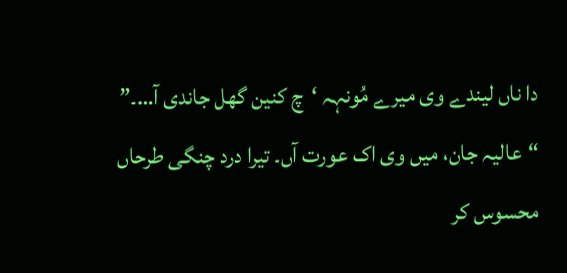دا ناں لیندے وی میرے مُونہہ ‘چ کنین گھل جاندی آ…۔”
“عالیہ جان، میں وی اک عورت آں۔ تیرا درد چنگی طرحاں محسوس کر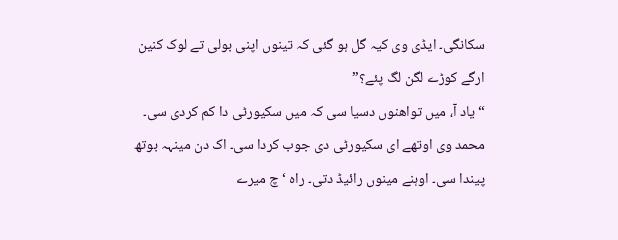سکانگی۔ ایڈی وی کیہ گل ہو گئی کہ تینوں اپنی بولی تے لوک کنین ارگے کوڑے لگن لگ پئے؟”
“یاد آ، میں تواھنوں دسیا سی کہ میں سکیورٹی دا کم کردی سی۔ محمد وی اوتھے ای سکیورٹی دی جوب کردا سی۔ اک دن مینہہ بوتھ پیندا سی۔ اوہنے مینوں رائیڈ دتی۔ راہ ‘چ میرے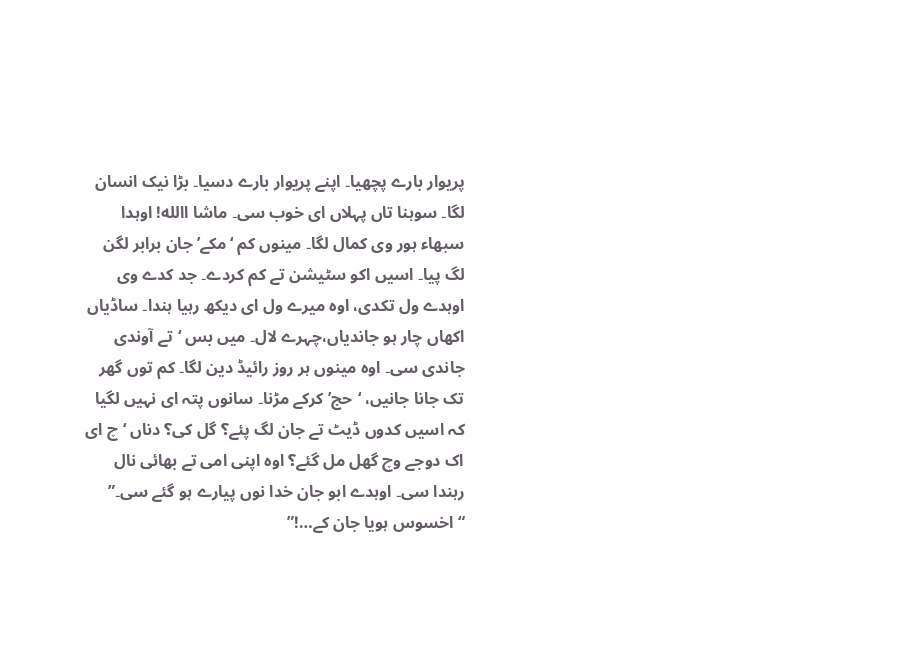پریوار بارے پچھیا۔ اپنے پریوار بارے دسیا۔ بڑا نیک انسان لگا۔ سوہنا تاں پہلاں ای خوب سی۔ ماشا االله! اوہدا سبھاء ہور وی کمال لگا۔ مینوں کم ‘مکے’ جان برابر لگن لگ پیا۔ اسیں اکو سٹیشن تے کم کردے۔ جد کدے وی اوہدے ول تکدی، اوہ میرے ول ای دیکھ رہیا ہندا۔ ساڈیاں اکھاں چار ہو جاندیاں،چہرے لال۔ میں بس ‘تے آوندی جاندی سی۔ اوہ مینوں ہر روز رائیڈ دین لگا۔ کم توں گھر تک جانا جانیں، ‘حج’ کرکے مڑنا۔ سانوں پتہ ای نہیں لگیا کہ اسیں کدوں ڈیٹ تے جان لگ پئے؟ گل کی؟ دناں ‘چ ای اک دوجے وچ گھل مل گئے؟ اوہ اپنی امی تے بھائی نال رہندا سی۔ اوہدے ابو جان خدا نوں پیارے ہو گئے سی۔”
“اخسوس ہویا جان کے…!”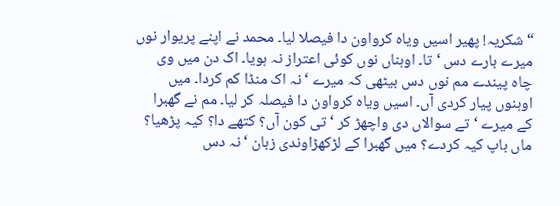“شکریہ! پھیر اسیں ویاہ کرواون دا فیصلا لیا۔ محمد نے اپنے پریوار نوں میرے بارے دس ‘تا۔ اوہناں نوں کوئی اعتراز نہ ہویا۔ اک دن میں وی چاہ پیندے مم نوں دس بیٹھی کہ میرے ‘نہ اک منڈا کم کردا۔ میں اوہنوں پیار کردی آں۔ اسیں ویاہ کرواون دا فیصلہ کر لیا۔ مم نے گھبرا کے میرے ‘تے سوالاں دی واچھڑ کر ‘تی کون آں؟ کتھے دا؟ کیہ پڑھیا؟ ماں باپ کیہ کردے؟ میں گھبرا کے لڑکھڑاوندی زبان ‘نہ دس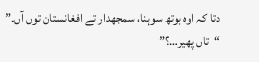دتا کہ اوہ بوتھ سوہنا، سمجھدار تے افغانستان توں آں۔”
“تاں پھیر…؟”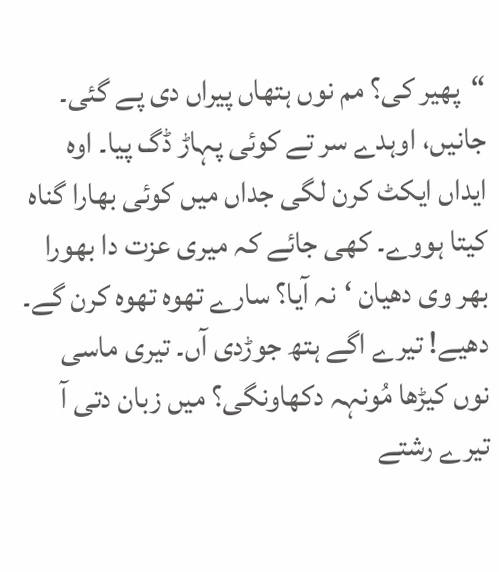“پھیر کی؟ مم نوں ہتھاں پیراں دی پے گئی۔ جانیں، اوہدے سر تے کوئی پہاڑ ڈگ پیا۔ اوہ ایداں ایکٹ کرن لگی جداں میں کوئی بھارا گناہ کیتا ہووے۔ کھی جائے کہ میری عزت دا بھورا بھر وی دھیان ‘نہ آیا؟ سارے تھوہ تھوہ کرن گے۔ دھیے! تیرے اگے ہتھ جوڑدی آں۔ تیری ماسی نوں کیڑھا مُونہہ دکھاونگی؟ میں زبان دتی آ تیرے رشتے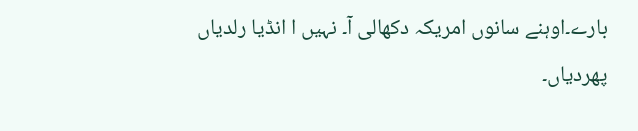بارے۔اوہنے سانوں امریکہ دکھالی آ۔ نہیں ا انڈیا رلدیاں پھردیاں۔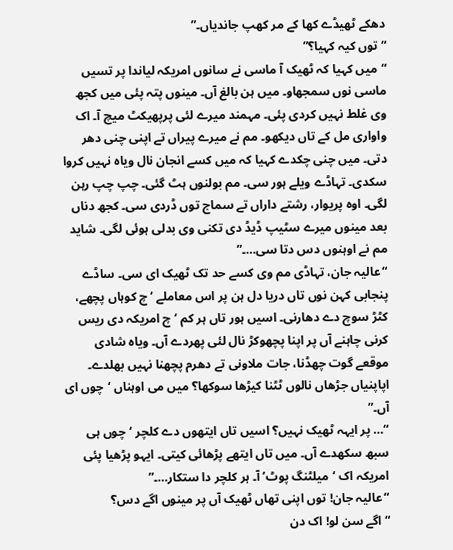دھکے ٹھیڈے کھا کے مر کھپ جاندیاں۔”
“توں کیہ کہیا؟”
“میں کہیا کہ ٹھیک آ ماسی نے سانوں امریکہ لیاندا پر تسیں ماسی نوں سمجھاو۔ میں ہن بالغ آں۔ مینوں پتہ پئی میں کجھ وی غلط نہیں کردی پئی۔ مہمند میرے لئی پرپھیکٹ میچ آ۔ اک واواری مل کے تاں دیکھو۔ مم نے میرے پیراں تے اپنی چنی دھر دتی۔ میں چنی چکدے کہیا کہ میں کسے انجان نال ویاہ نہیں کروا سکدی۔ تہاڈے ویلے ہور سی۔ مم بولنوں ہٹ گئی۔ چپ چپ رہن لگی۔ اوہ پریوار، رشتے داراں تے سماج توں ڈردی سی۔ کجھ دناں بعد مینوں میرے سٹیپ ڈیڈ دی تکنی وی بدلی ہوئی لگی۔ شاید مم نے اوہنوں دس دتا سی…۔”
“عالیہ جان، تہاڈی مم وی کسے حد تک ٹھیک ای سی۔ ساڈے پنجابی کہن نوں تاں دریا دل ہن پر اس معاملے ‘چ کوہاں پچھے، کٹڑ سوچ دے دھارنی۔ اسیں ہور تاں ہر کم ‘چ امریکہ دی ریس کرنی چاہنے آں پر اپنا پچھوکڑ نال لئی پھردے آں۔ ویاہ شادی موقعے گوت چھڈنا، جات ملاونی تے دھرم پچھنا نہیں بھلدے۔ اپاپنیاں جڑھاں نالوں ٹٹنا کیڑھا سوکھا؟ میں می اوہناں ‘چوں ای آں۔”
“… پر ایہہ ٹھیک نہیں؟ اسیں تاں ایتھوں دے کلچر ‘چوں ہی سبھ سکھدے آں۔ میں تاں ایتھے پڑھائی کیتی۔ ایہو پڑھیا پئی امریکہ اک ‘میلٹنگ پوٹ’ آ۔ ہر کلچر دا ستکار…۔”
“عالیہ جان! توں اپنی تھاں ٹھیک آں پر مینوں اگے دس؟
“اگے سن لو! اک دن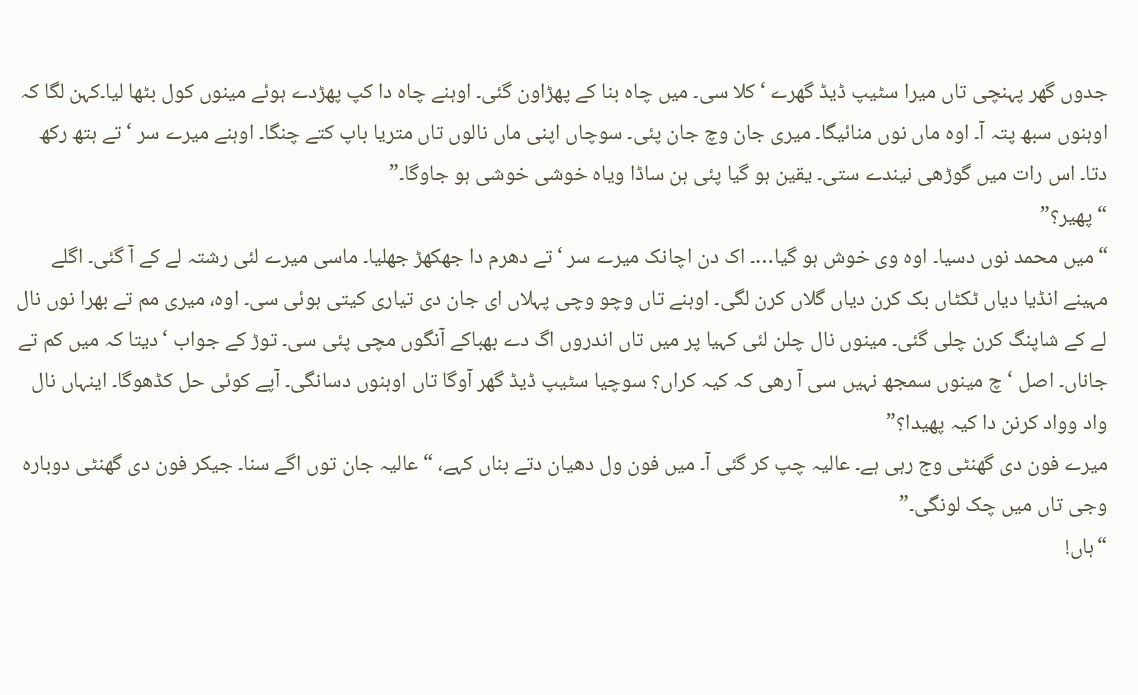جدوں گھر پہنچی تاں میرا سٹیپ ڈیڈ گھرے ‘کلا سی۔ میں چاہ بنا کے پھڑاون گئی۔ اوہنے چاہ دا کپ پھڑدے ہوئے مینوں کول بٹھا لیا۔کہن لگا کہ اوہنوں سبھ پتہ آ۔ اوہ ماں نوں منائیگا۔ میری جان وچ جان پئی۔ سوچاں اپنی ماں نالوں تاں متریا باپ کتے چنگا۔ اوہنے میرے سر ‘تے ہتھ رکھ دتا۔ اس رات میں گوڑھی نیندے ستی۔ یقین ہو گیا پئی ہن ساڈا ویاہ خوشی خوشی ہو جاوگا۔”
“پھیر؟”
“میں محمد نوں دسیا۔ اوہ وی خوش ہو گیا…۔ اک دن اچانک میرے سر ‘تے دھرم دا جھکھڑ جھلیا۔ ماسی میرے لئی رشتہ لے کے آ گئی۔ اگلے مہینے انڈیا دیاں ٹکٹاں بک کرن دیاں گلاں کرن لگی۔ اوہنے تاں وچو وچی پہلاں ای جان دی تیاری کیتی ہوئی سی۔ اوہ، میری مم تے بھرا نوں نال لے کے شاپنگ کرن چلی گئی۔ مینوں نال چلن لئی کہیا پر میں تاں اندروں اگ دے بھباکے آنگوں مچی پئی سی۔ توڑ کے جواب ‘دیتا کہ میں کم تے جاناں۔ اصل ‘چ مینوں سمجھ نہیں سی آ رھی کہ کیہ کراں؟ سوچیا سٹیپ ڈیڈ گھر آوگا تاں اوہنوں دسانگی۔ آپے کوئی حل کڈھوگا۔ اینہاں نال واد وواد کرنن دا کیہ پھیدا؟”
میرے فون دی گھنٹی وج رہی ہے۔ عالیہ چپ کر گئی آ۔ میں فون ول دھیان دتے بناں کہے، “عالیہ جان توں اگے سنا۔ جیکر فون دی گھنٹی دوبارہ وجی تاں میں چک لونگی۔”
“ہاں!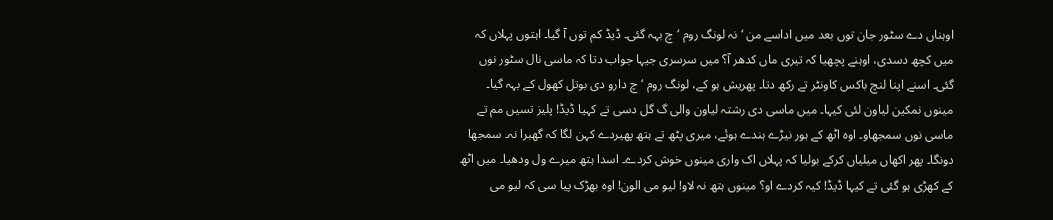اوہناں دے سٹور جان توں بعد میں اداسے من ‘نہ لونگ روم ‘چ بہہ گئی۔ ڈیڈ کم توں آ گیا۔ اہتوں پہلاں کہ میں کچھ دسدی، اوہنے پچھیا کہ تیری ماں کدھر آ؟ میں سرسری جیہا جواب دتا کہ ماسی نال سٹور نوں گئی۔ اسنے اپنا لنچ باکس کاونٹر تے رکھ دتا۔ پھریش ہو کے، لونگ روم ‘چ دارو دی بوتل کھول کے بہہ گیا۔ مینوں نمکین لیاون لئی کیہا۔ میں ماسی دی رشتہ لیاون والی گ گل دسی تے کہیا ڈیڈ! پلیز تسیں مم تے ماسی نوں سمجھاو۔ اوہ اٹھ کے ہور نیڑے ہندے ہوئے، میری پٹھ تے ہتھ پھیردے کہن لگا کہ گھبرا نہ۔ سمجھا دونگا۔ پھر اکھاں میلیاں کرکے بولیا کہ پہلاں اک واری مینوں خوش کردے۔ اسدا ہتھ میرے ول ودھیا۔ میں اٹھ کے کھڑی ہو گئی تے کیہا ڈیڈ! کیہ کردے او؟ مینوں ہتھ نہ لاو! لیو می الون! اوہ بھڑک پیا سی کہ لیو می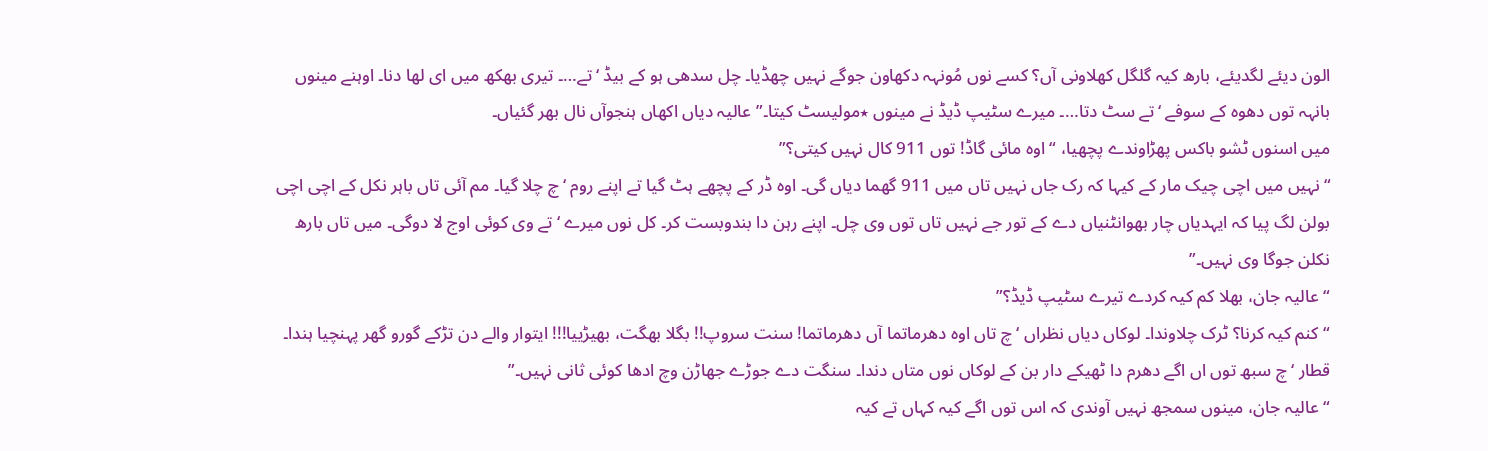الون دیئے لگدیئے، بارھ کیہ گلگل کھلاونی آں؟ کسے نوں مُونہہ دکھاون جوگے نہیں چھڈیا۔ چل سدھی ہو کے بیڈ ‘تے…۔ تیری بھکھ میں ای لھا دنا۔ اوہنے مینوں بانہہ توں دھوہ کے سوفے ‘تے سٹ دتا…۔ میرے سٹیپ ڈیڈ نے مینوں ٭مولیسٹ کیتا۔” عالیہ دیاں اکھاں ہنجوآں نال بھر گئیاں۔
میں اسنوں ٹشو باکس پھڑاوندے پچھیا، “اوہ مائی گاڈ! توں 911 کال نہیں کیتی؟”
“نہیں میں اچی چیک مار کے کیہا کہ رک جاں نہیں تاں میں 911 گھما دیاں گی۔ اوہ ڈر کے پچھے ہٹ گیا تے اپنے روم ‘چ چلا گیا۔ مم آئی تاں باہر نکل کے اچی اچی بولن لگ پیا کہ ایہدیاں چار بھوانٹنیاں دے کے تور جے نہیں تاں توں وی چل۔ اپنے رہن دا بندوبست کر۔ کل نوں میرے ‘تے وی کوئی اوج لا دوگی۔ میں تاں بارھ نکلن جوگا وی نہیں۔”
“عالیہ جان، بھلا کم کیہ کردے تیرے سٹیپ ڈیڈ؟”
“کنم کیہ کرنا؟ ٹرک چلاوندا۔ لوکاں دیاں نظراں ‘چ تاں اوہ دھرماتما آں دھرماتما! سنت سروپ!! بگلا بھگت، بھیڑییا!!! ایتوار والے دن تڑکے گورو گھر پہنچیا ہندا۔ قطار ‘چ سبھ توں اں اگے دھرم دا ٹھیکے دار بن کے لوکاں نوں متاں دندا۔ سنگت دے جوڑے جھاڑن وچ ادھا کوئی ثانی نہیں۔”
“عالیہ جان، مینوں سمجھ نہیں آوندی کہ اس توں اگے کیہ کہاں تے کیہ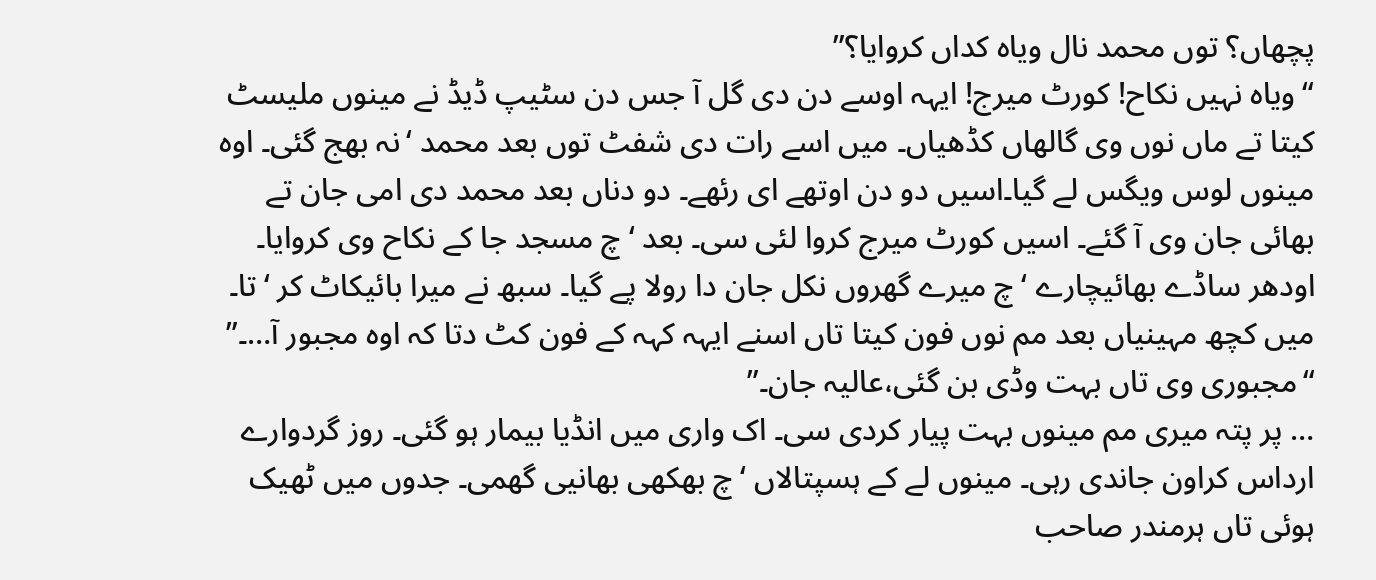پچھاں؟ توں محمد نال ویاہ کداں کروایا؟”
“ویاہ نہیں نکاح! کورٹ میرج! ایہہ اوسے دن دی گل آ جس دن سٹیپ ڈیڈ نے مینوں ملیسٹ کیتا تے ماں نوں وی گالھاں کڈھیاں۔ میں اسے رات دی شفٹ توں بعد محمد ‘نہ بھج گئی۔ اوہ مینوں لوس ویگس لے گیا۔اسیں دو دن اوتھے ای رئھے۔ دو دناں بعد محمد دی امی جان تے بھائی جان وی آ گئے۔ اسیں کورٹ میرج کروا لئی سی۔ بعد ‘چ مسجد جا کے نکاح وی کروایا۔ اودھر ساڈے بھائیچارے ‘چ میرے گھروں نکل جان دا رولا پے گیا۔ سبھ نے میرا بائیکاٹ کر ‘تا۔ میں کچھ مہینیاں بعد مم نوں فون کیتا تاں اسنے ایہہ کہہ کے فون کٹ دتا کہ اوہ مجبور آ…۔”
“مجبوری وی تاں بہت وڈی بن گئی،عالیہ جان۔”
… پر پتہ میری مم مینوں بہت پیار کردی سی۔ اک واری میں انڈیا بیمار ہو گئی۔ روز گردوارے ارداس کراون جاندی رہی۔ مینوں لے کے ہسپتالاں ‘چ بھکھی بھانیی گھمی۔ جدوں میں ٹھیک ہوئی تاں ہرمندر صاحب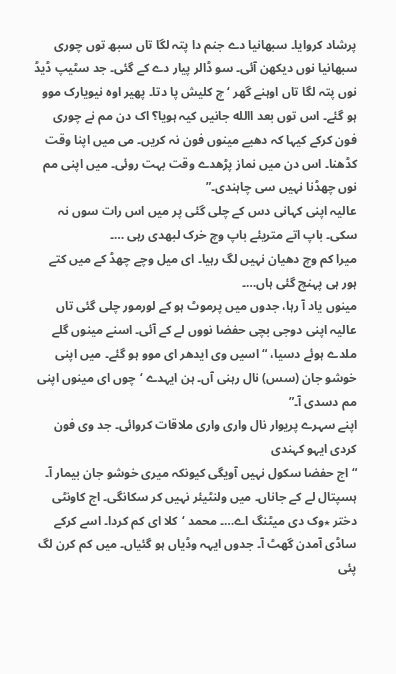پرشاد کروایا۔ سبھانیا دے جنم دا پتہ لگا تاں سبھ توں چوری سبھانیا نوں دیکھن آئی۔ سو ڈالر پیار دے کے گئی۔ جد سٹیپ ڈیڈ نوں پتہ لگا تاں اوہنے گھر ‘چ کلیش پا دتا۔ پھیر اوہ نیویارک موو ہو گئے۔ اس توں بعد االله جانیں کیہ ہویا؟ اک دن مم نے چوری فون کرکے کیہا کہ دھیے مینوں فون نہ کریں۔ می میں اپنا وقت کڈھنا۔ اس دن میں نماز پڑھدے وقت بہت روئی۔ میں اپنی مم نوں چھڈنا نہیں سی چاہندی۔”
عالیہ اپنی کہانی دس کے چلی گئی پر میں اس رات سوں نہ سکی۔ باپ اتے متریئے باپ وچ خرک لبھدی رہی …۔
میرا کم وچ دھیان نہیں لگ رہیا۔ ای میل وچے چھڈ کے میں کتے ہور ہی پہنچ گئی ہاں…۔
مینوں یاد آ رہا، جدوں میں پرموٹ ہو کے لورمور چلی گئی تاں عالیہ اپنی دوجی بچی حفضا نووں لے کے آئی۔ اسنے مینوں گلے ملدے ہوئے دسیا، “اسیں وی ایدھر ای موو ہو گئے۔ میں اپنی خوشو جان (سس) نال رہنی آں۔ ہن ایہدے ‘چوں ای مینوں اپنی مم دسدی آ۔”
اپنے سہرے پریوار نال واری واری ملاقات کروائی۔ جد وی فون کردی ایہو کہندی
“اج حفضا سکول نہیں آویگی کیونکہ میری خوشو جان بیمار آ۔ ہسپتال لے کے جاناں۔ میں ولنٹیئر نہیں کر سکانگی۔ اج کاونٹی دختر ٭وک دی میٹنگ اے…۔ محمد ‘کلا ای کم کردا۔ اسے کرکے ساڈی آمدن گھٹ آ۔ جدوں ایہہ وڈیاں ہو گئیاں۔ میں کم کرن لگ پئی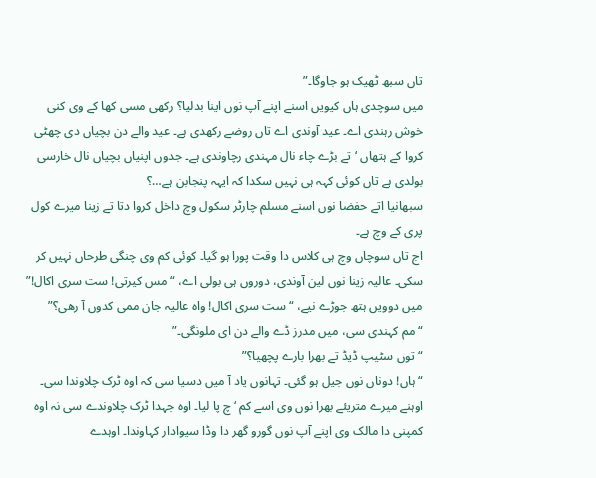تاں سبھ ٹھیک ہو جاوگا۔”
میں سوچدی ہاں کیویں اسنے اپنے آپ نوں اینا بدلیا؟ رکھی مسی کھا کے وی کنی خوش رہندی اے۔ عید آوندی اے تاں روضے رکھدی ہے۔ عید والے دن بچیاں دی چھٹی کروا کے ہتھاں ‘تے بڑے چاء نال مہندی رچاوندی ہے۔ جدوں اپنیاں بچیاں نال خارسی بولدی ہے تاں کوئی کہہ ہی نہیں سکدا کہ ایہہ پنجابن ہے…؟
سبھانیا اتے حفضا نوں اسنے مسلم چارٹر سکول وچ داخل کروا دتا تے زینا میرے کول پری کے وچ ہے۔
اج تاں سوچاں وچ ہی کلاس دا وقت پورا ہو گیا۔ کوئی کم وی چنگی طرحاں نہیں کر سکی۔ عالیہ زینا نوں لین آوندی، دوروں ہی بولی اے، “مس کیرتی! ست سری اکال!”
میں دوویں ہتھ جوڑے نیے، “ست سری اکال! واہ عالیہ جان ممی کدوں آ رھی؟”
“مم کہندی سی، میں مدرز ڈے والے دن ای ملونگی۔”
“توں سٹیپ ڈیڈ تے بھرا بارے پچھیا؟”
“ہاں! دوناں نوں جیل ہو گئی۔ تہانوں یاد آ میں دسیا سی کہ اوہ ٹرک چلاوندا سی۔ اوہنے میرے متریئے بھرا نوں وی اسے کم ‘چ پا لیا۔ اوہ جہدا ٹرک چلاوندے سی نہ اوہ کمپنی دا مالک وی اپنے آپ نوں گورو گھر دا وڈا سیوادار کہاوندا۔ اوہدے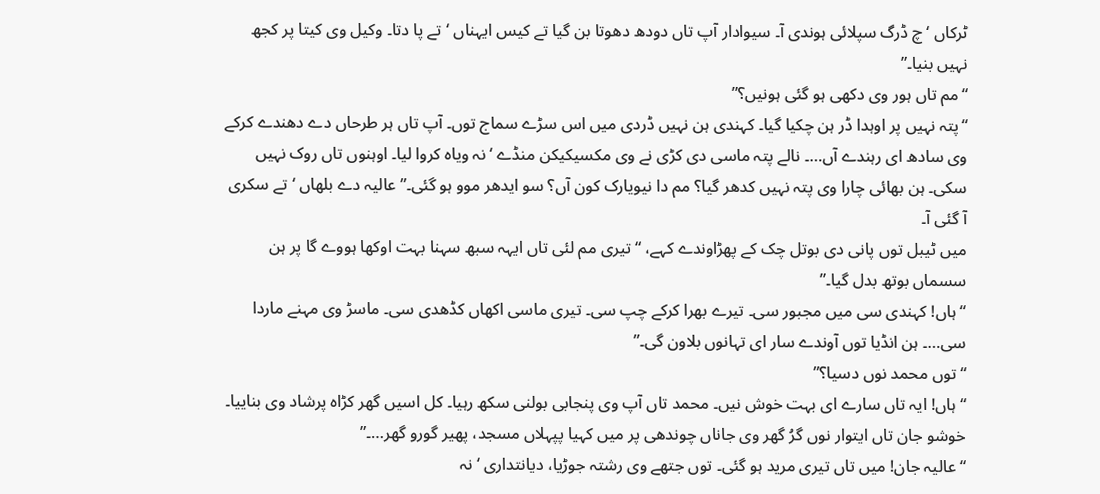ٹرکاں ‘چ ڈرگ سپلائی ہوندی آ۔ سیوادار آپ تاں دودھ دھوتا بن گیا تے کیس ایہناں ‘تے پا دتا۔ وکیل وی کیتا پر کجھ نہیں بنیا۔”
“مم تاں ہور وی دکھی ہو گئی ہونیں؟”
“پتہ نہیں پر اوہدا ڈر ہن چکیا گیا۔ کہندی ہن نہیں ڈردی میں اس سڑے سماج توں۔ آپ تاں ہر طرحاں دے دھندے کرکے وی سادھ ای رہندے آں…۔ نالے پتہ ماسی دی کڑی نے وی مکسیکیکن منڈے ‘نہ ویاہ کروا لیا۔ اوہنوں تاں روک نہیں سکی۔ ہن بھائی چارا وی پتہ نہیں کدھر گیا؟ مم دا نیویارک کون آں؟ سو ایدھر موو ہو گئی۔” عالیہ دے بلھاں ‘تے سکری آ گئی آ۔
میں ٹیبل توں پانی دی بوتل چک کے پھڑاوندے کہے، “تیری مم لئی تاں ایہہ سبھ سہنا بہت اوکھا ہووے گا پر ہن سسماں بوتھ بدل گیا۔”
“ہاں! کہندی سی میں مجبور سی۔ تیرے بھرا کرکے چپ سی۔ تیری ماسی اکھاں کڈھدی سی۔ ماسڑ وی مہنے ماردا سی…۔ ہن انڈیا توں آوندے سار ای تہانوں بلاون گی۔”
“توں محمد نوں دسیا؟”
“ہاں! ایہ تاں سارے ای بہت خوش نیں۔ محمد تاں آپ وی پنجابی بولنی سکھ رہیا۔ کل اسیں گھر کڑاہ پرشاد وی بناییا۔ خوشو جان تاں ایتوار نوں گرُ گھر وی جاناں چوندھی پر میں کہیا پپہلاں مسجد، پھیر گورو گھر…۔”
“عالیہ جان! میں تاں تیری مرید ہو گئی۔ توں جتھے وی رشتہ جوڑیا، دیانتداری ‘نہ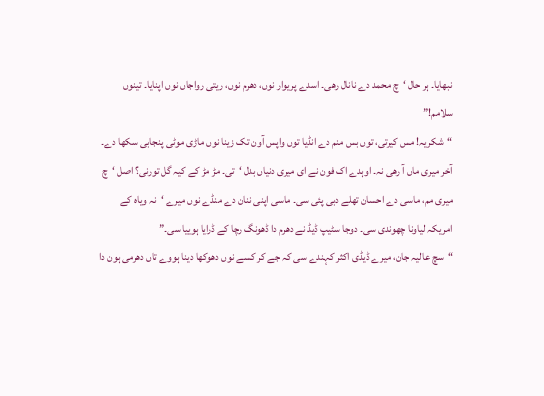نبھایا۔ ہر حال ‘چ محمد دے نانال رھی۔ اسدے پریوار نوں، دھرم نوں، ریتی رواجاں نوں اپنایا۔ تینوں سلامم!”
“شکریہ! مس کیرتی، توں بس منم دے انڈیا توں واپس آون تک زینا نوں ماڑی موٹی پنجابی سکھا دے۔ آخر میری ماں آ رھی نہ۔ اوہدے اک فون نے ای میری دنیاں بدل ‘تی۔ مڑ مڑ کے کیہ گل تورنی؟ اصل ‘چ میری مم، ماسی دے احسان تھلے دبی پئی سی۔ ماسی اپنی ننان دے منڈے نوں میرے ‘نہ ویاہ کے امریکہ لیاونا چھوندی سی۔ دوجا سٹیپ ڈیڈ نے دھرم دا ڈھونگ رچا کے ڈرایا ہوییا سی۔”
“سچ عالیہ جان، میرے ڈیڈی اکثر کہندے سی کہ جے کر کسے نوں دھوکھا دینا ہووے تاں دھرمی ہون دا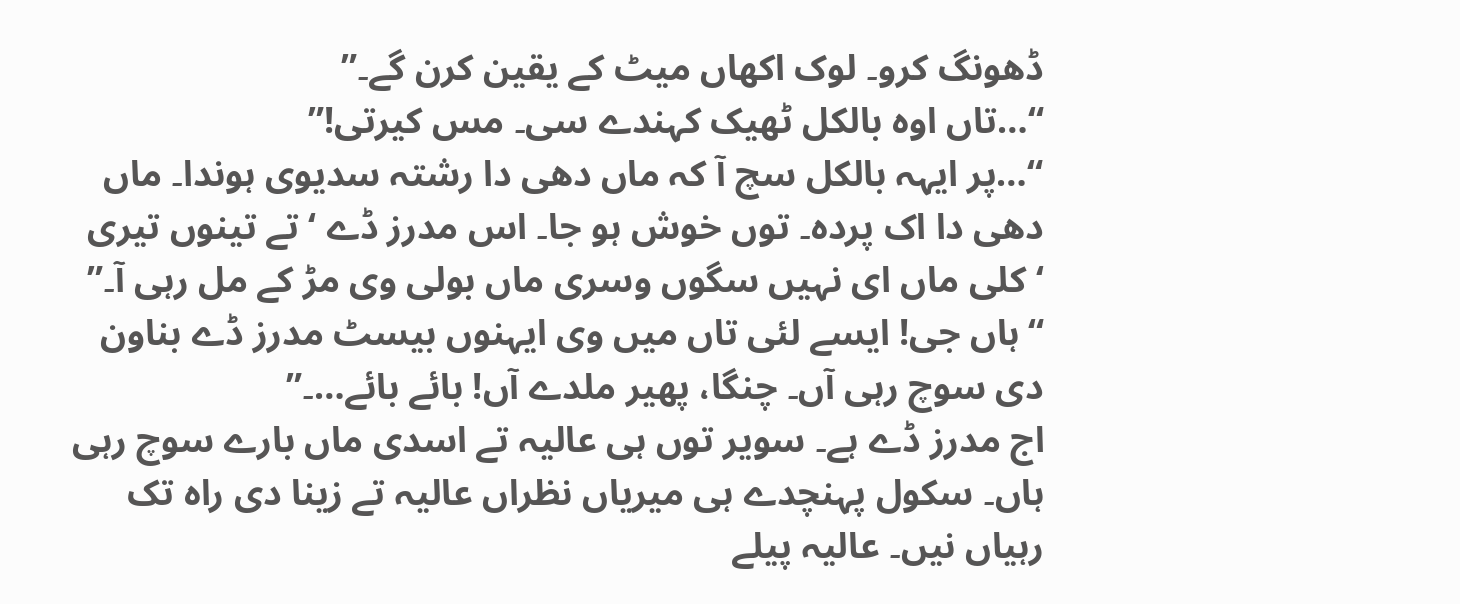ڈھونگ کرو۔ لوک اکھاں میٹ کے یقین کرن گے۔”
“…تاں اوہ بالکل ٹھیک کہندے سی۔ مس کیرتی!”
“…پر ایہہ بالکل سچ آ کہ ماں دھی دا رشتہ سدیوی ہوندا۔ ماں دھی دا اک پردہ۔ توں خوش ہو جا۔ اس مدرز ڈے ‘تے تینوں تیری ‘کلی ماں ای نہیں سگوں وسری ماں بولی وی مڑ کے مل رہی آ۔”
“ہاں جی! ایسے لئی تاں میں وی ایہنوں بیسٹ مدرز ڈے بناون دی سوچ رہی آں۔ چنگا، پھیر ملدے آں! بائے بائے…۔”
اج مدرز ڈے ہے۔ سویر توں ہی عالیہ تے اسدی ماں بارے سوچ رہی ہاں۔ سکول پہنچدے ہی میریاں نظراں عالیہ تے زینا دی راہ تک رہیاں نیں۔ عالیہ پیلے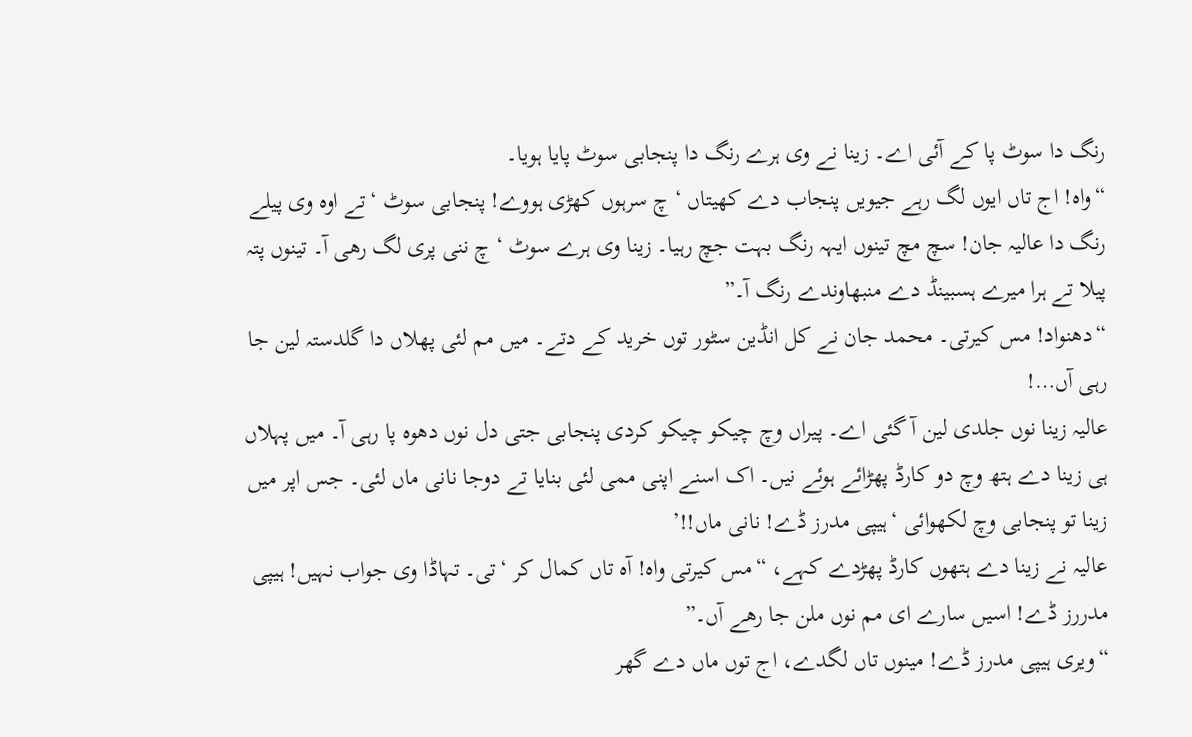رنگ دا سوٹ پا کے آئی اے۔ زینا نے وی ہرے رنگ دا پنجابی سوٹ پایا ہویا۔
“واہ! اج تاں ایوں لگ رہے جیویں پنجاب دے کھیتاں ‘چ سرہوں کھڑی ہووے! پنجابی سوٹ ‘تے اوہ وی پیلے رنگ دا عالیہ جان! سچ مچ تینوں ایہہ رنگ بہت جچ رہیا۔ زینا وی ہرے سوٹ ‘چ ننی پری لگ رھی آ۔ تینوں پتہ پیلا تے ہرا میرے ہسبینڈ دے منبھاوندے رنگ آ۔”
“دھنواد! مس کیرتی۔ محمد جان نے کل انڈین سٹور توں خرید کے دتے۔ میں مم لئی پھلاں دا گلدستہ لین جا رہی آں…!
عالیہ زینا نوں جلدی لین آ گئی اے۔ پیراں وچ چیکو چیکو کردی پنجابی جتی دل نوں دھوہ پا رہی آ۔ میں پہلاں ہی زینا دے ہتھ وچ دو کارڈ پھڑائے ہوئے نیں۔ اک اسنے اپنی ممی لئی بنایا تے دوجا نانی ماں لئی۔ جس اپر میں زینا تو پنجابی وچ لکھوائی ‘ہیپی مدرز ڈے! نانی ماں!!’
عالیہ نے زینا دے ہتھوں کارڈ پھڑدے کہے، “مس کیرتی واہ! آہ تاں کمال کر ‘تی۔ تہاڈا وی جواب نہیں! ہیپی مدررز ڈے! اسیں سارے ای مم نوں ملن جا رھے آں۔”
“ویری ہیپی مدرز ڈے! مینوں تاں لگدے، اج توں ماں دے گھر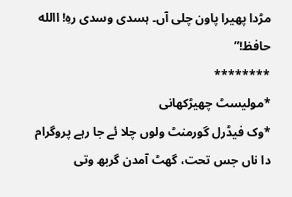مڑدا پھیرا پاون چلی آں۔ ہسدی وسدی رہِ! االله حافظ!”
********
*مولیسٹ چھیڑکھانی
*وک فیڈرل گورمنٹ ولوں چلا ئے جا رہے پروگرام دا ناں جس تحت، گھٹ آمدن گربھ وتی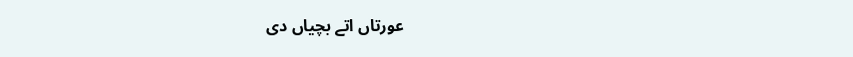عورتاں اتے بچیاں دی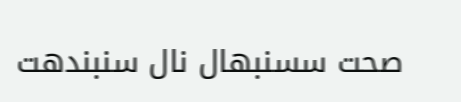صحت سسنبھال نال سنبندھت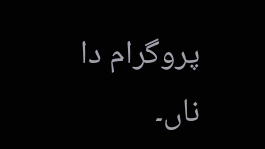پروگرام دا ناں۔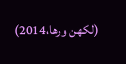(لکھن ورھا،2014)